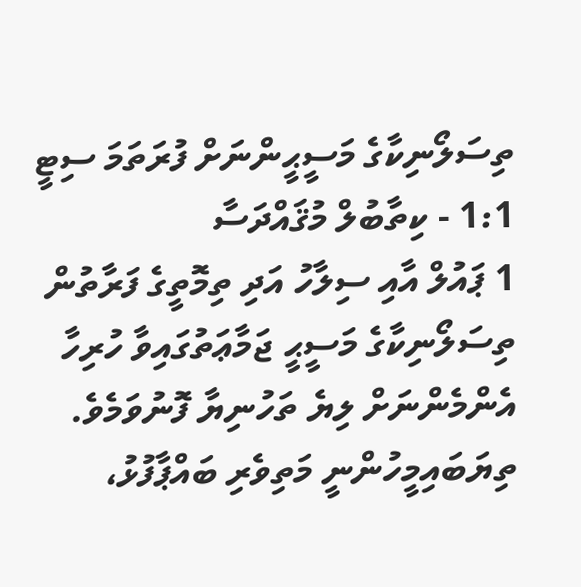ތިސަލޯނިކާގެ މަސީޙީންނަށް ފުރަތަމަ ސިޓީ 1:1 - ކިތާބުލް މުޤައްދަސާ
1 ޕައުލް އާއި ސިލާހު އަދި ތިމޮތީގެ ފަރާތުން ތިސަލޯނިކާގެ މަސީޙީ ޖަމާޢަތުގައިވާ ހުރިހާ އެންމެންނަށް ލިޔެ ތަހުނިޔާ ފޮނުވަމެވެ. ތިޔަބައިމީހުންނީ މަތިވެރި ބައްޕާފުޅު،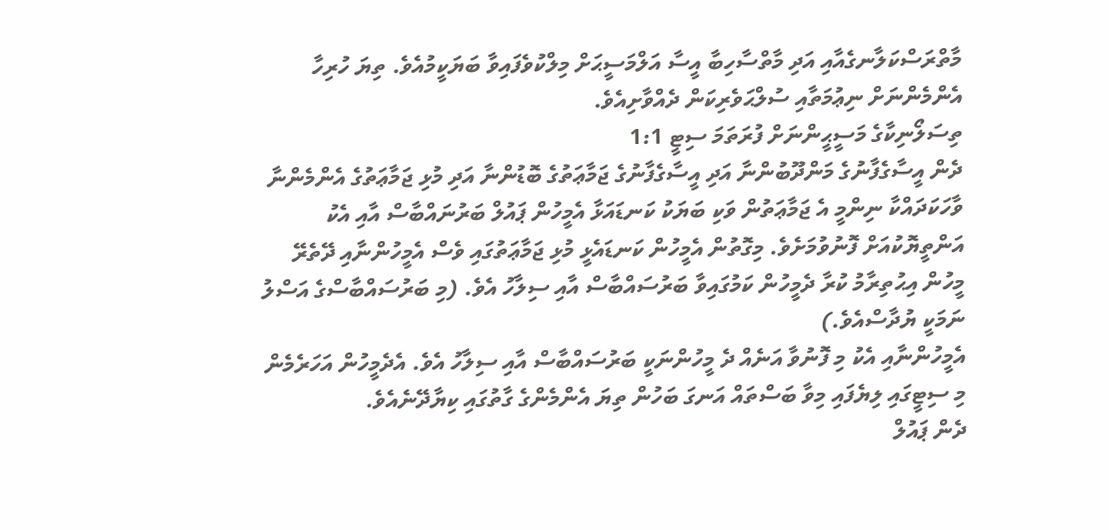މާތްރަސްކަލާނގެއާއި އަދި މާތްސާހިބާ އީސާ އަލްމަސީޙަށް މިލްކުވެފައިވާ ބަޔަކީމުއެވެ. ތިޔަ ހުރިހާ އެންމެންނަށް ނިޢުމަތާއި ސުލްޙަވެރިކަން ދެއްވާށިއެވެ.
ތިސަލޯނިކާގެ މަސީޙީންނަށް ފުރަތަމަ ސިޓީ 1:1
ދެން އީސާގެފާނުގެ މަންދޫބުންނާ އަދި އީސާގެފާނުގެ ޖަމާޢަތުގެ ބޮޑުންނާ އަދި މުޅި ޖަމާޢަތުގެ އެންމެންނާ ވާހަކަދައްކާ ނިންމީ އެ ޖަމާޢަތުން ވަކި ބަޔަކު ކަނޑައަޅާ އެމީހުން ޕައުލް ބަރުނައްބާސް އާއި އެކު އަންތީޔޮކުއަށް ފޮނުވުމަށެވެ. މިގޮތުން އެމީހުން ކަނޑައެޅީ މުޅި ޖަމާޢަތުގައި ވެސް އެމީހުންނާއި ދޭތެރޭ މީހުން އިޙުތިރާމު ކުރާ ދެމީހުން ކަމުގައިވާ ބަރުސައްބާސް އާއި ސިލާހު އެވެ. (މި ބަރުސައްބާސްގެ އަސްލު ނަމަކީ ޔުދާސްއެވެ.)
އެމީހުންނާއި އެކު މި ފޮނުވާ އަނެއް ދެ މީހުންނަކީ ބަރުސައްބާސް އާއި ސިލާހު އެވެ. އެދެމީހުން އަހަރެމެން މި ސިޓީގައި ލިޔެފައި މިވާ ބަސްތައް އަނގަ ބަހުން ތިޔަ އެންމެންގެ ގާތުގައި ކިޔާދޭނެއެވެ.
ދެން ޕައުލް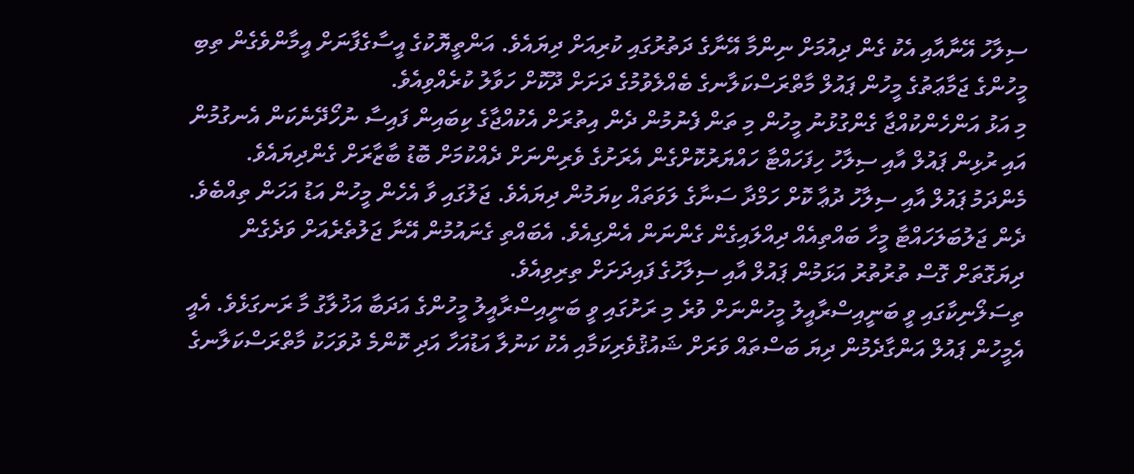ސިލާހު އޭނާއާއި އެކު ގެން ދިއުމަށް ނިންމާ އޭނާގެ ދަތުރުގައި ކުރިއަށް ދިޔައެވެ. އަންތީޔޮކުގެ އީސާގެފާނަށް އީމާންވެގެން ތިބި މީހުންގެ ޖަމާޢަތުގެ މީހުން ޕައުލް މާތްރަސްކަލާނގެ ބެއްލެވުމުގެ ދަށަށް ދޫކޮށް ހަވާލު ކުރެއްވިއެވެ.
މި އަޅު އަންހެންކުއްޖާ ގެންގުޅުނު މީހުން މި ތަން ފެނުމުން ދެން އިތުރަށް އެކުއްޖާގެ ކިބައިން ފައިސާ ނުހޯދޭނެކަން އެނގުމުން އައި ރުޅިން ޕައުލް އާއި ސިލާހު ހިފަހައްޓާ ހައްޔަރުކޮށްގެން އެރަށުގެ ވެރިންނަށް ދެއްކުމަށް ބޮޑު ބާޒާރަށް ގެންދިޔައެވެ.
މެންދަމު ޕައުލް އާއި ސިލާހު ދުޢާ ކޮށް ހަމްދާ ސަނާގެ ލަވަތައް ކިޔަމުން ދިޔައެވެ. ޖަލުގައި ވާ އެހެން މީހުން އަޑު އަހަން ތިއްބެވެ.
ދެން ޖަލުބަލަހައްޓާ މީހާ ބައްތިއެއް ދިއްލައިގެން ގެންނަން އެންގިއެވެ. އެބައްތި ގެނައުމުން އޭނާ ޖަލުތެރެއަށް ވަދެގެން ދިޔަގޮތަށް ގޮސް ތުރުތުރު އަޅަމުން ޕައުލް އާއި ސިލާހުގެ ފައިދަށަށް ތިރިވިއެވެ.
ތިސަލޯނިކާގައި ވީ ބަނީއިސްރާއީލު މީހުންނަށް ވުރެ މި ރަށުގައި ވީ ބަނީއިސްރާއީލު މީހުންގެ އަދަބާ އަޚުލާގު މާ ރަނގަޅެވެ. އެއީ އެމީހުން ޕައުލް އަންގާދެމުން ދިޔަ ބަސްތައް ވަރަށް ޝައުޤުވެރިކަމާއި އެކު ކަނުލާ އަޑުއަހާ އަދި ކޮންމެ ދުވަހަކު މާތްރަސްކަލާނގެ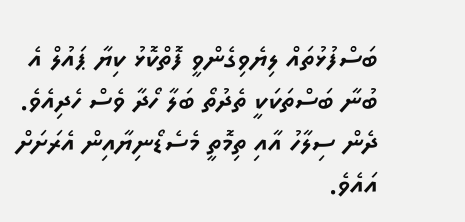ބަސްފުޅުތައް ލިޔެވިގެންވީ ފޮތްކޮޅު ކިޔާ ޕައުލް އެ ބުނާ ބަސްތަކަކީ ތެދުތޯ ބަލާ ހޯދާ ވެސް ހެދިއެވެ.
ދެން ސިލާހު އާއި ތިމޮތީ މެސެޑޯނިޔާއިން އެރަށަށް އައެވެ.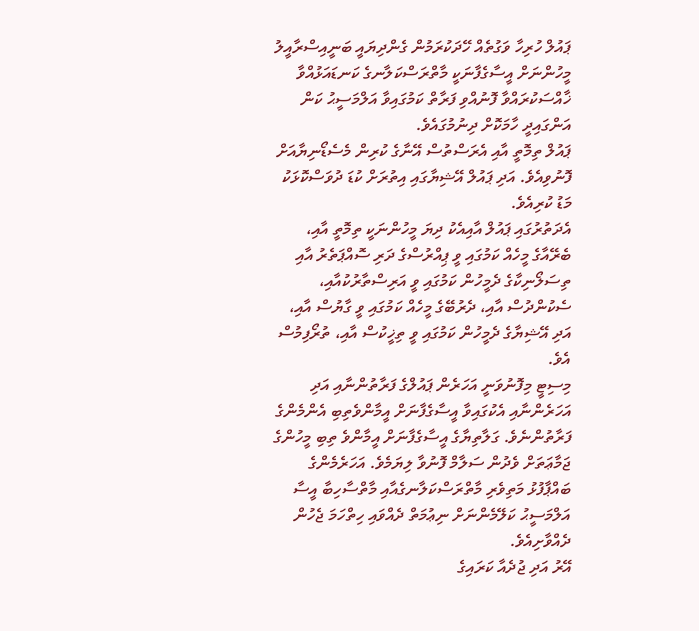ޕައުލް ހުރިހާ ވަގުތެއް ހޭދަކުރަމުން ގެންދިޔައީ ބަނީއިސްރާއީލު މީހުންނަށް އީސާގެފާނަކީ މާތްރަސްކަލާނގެ ކަނޑައަޅުއްވާ ޚާއްސަކުރައްވާ ފޮނުއްވި ފަރާތް ކަމުގައިވާ އަލްމަސީޙު ކަން އަންގައިދީ ހާމަކޮށް ދިނުމުގައެވެ.
ޕައުލް ތިމޮތީ އާއި އެރަސްތުސް އޭނާގެ ކުރިން މެސެޑޯނިޔާއަށް ފޮނުވިއެވެ. އަދި ޕައުލް އޭޝިޔާގައި އިތުރަށް ކުޑަ ދުވަސްކޮޅަކު މަޑު ކުރިއެވެ.
އެދަތުރުގައި ޕައުލް އާއިއެކު ދިޔަ މީހުންނަކީ ތިމޮތީ އާއި، ބެރޭއާގެ މީހެއް ކަމުގައި ވީ ޕިއްރުސްގެ ދަރި ސޮއްޕަތެރު އާއި ތިސަލޯނިކާގެ ދެމީހުން ކަމުގައި ވީ އަރިސްތާރުކުއާއި، ސެކުންދުސް އާއި، ދެރުބޭގެ މީހެއް ކަމުގައި ވީ ގާޔުސް އާއި، އަދި އޭޝިޔާގެ ދެމީހުން ކަމުގައި ވީ ތިޚީކުސް އާއި، ތުރޯފިމުސް އެވެ.
މިސިޓީ މިފޮނުވަނީ އަހަރެން ޕައުލްގެ ފަރާތުންނާއި އަދި އަހަރެންނާއި އެކުގައިވާ އީސާގެފާނަށް އީމާންވެތިބި އެންމެންގެ ފަރާތުންނެވެ. ގަލާތިޔާގެ އީސާގެފާނަށް އީމާންވެ ތިބި މީހުންގެ ޖަމާޢަތަށް ވެދުން ސަލާމް ފޮނުވާ ލިޔަމެވެ. އަހަރެމެންގެ ބައްޕާފުޅު މަތިވެރި މާތްރަސްކަލާނގެއާއި މާތްސާހިބާ އީސާ އަލްމަސީޙު ކަލޭމެންނަށް ނިޢުމަތް ދެއްވައި ހިތްހަމަ ޖެހުން ދެއްވާށިއެވެ.
އޭރު އަދި ޖުދެއާ ކަރައިގެ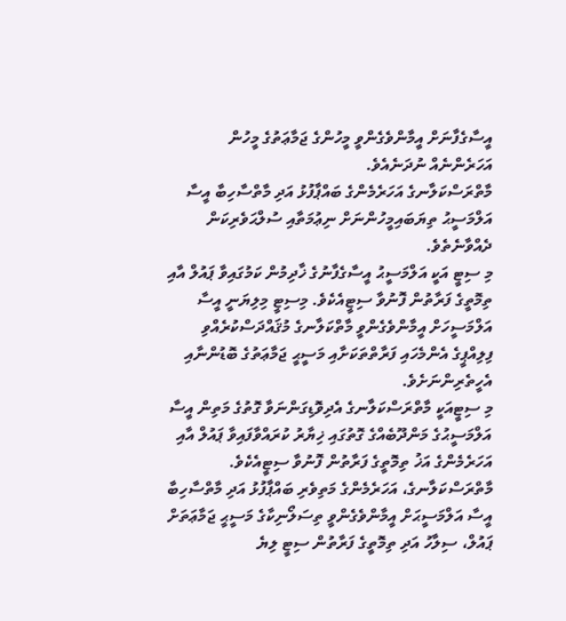އީސާގެފާނަށް އީމާންވެގެންވީ މީހުންގެ ޖަމާޢަތުގެ މީހުން އަހަރެންނެއް ނުދަނެއެވެ.
މާތްރަސްކަލާނގެ އަހަރެމެންގެ ބައްޕާފުޅު އަދި މާތްސާހިބާ އީސާ އަލްމަސީޙު ތިޔަބައިމީހުންނަށް ނިޢުމަތާއި ސުލްޙަވެރިކަން ދެއްވާނެތެވެ.
މި ސިޓީ އަކީ އަލްމަސީޙު އީސާގެފާނުގެ ޚާދިމުން ކަމުގައިވާ ޕައުލް އާއި ތިމޮތީގެ ފަރާތުން ފޮނުވާ ސިޓީއެކެވެ. މިސިޓީ މިލިޔަނީ އީސާ އަލްމަސީހަށް އީމާންވެގެންވީ މާތްކަލާނގެ މުޤައްދަސްކުރެއްވި ފިލިއްޕީގެ އެންމެހައި ފަރާތްތަކަށާއި މަސީޙީ ޖަމާޢަތުގެ ބޮޑުންނާއި އެހީތެރިންނަށެވެ.
މި ސިޓީއަކީ މާތްރަސްކަލާނގެ އެދިވޮޑިގަންނަވާ ގޮތުގެ މަތިން އީސާ އަލްމަސީޙުގެ މަންދޫބެއްގެ ގޮތުގައި ޚިޔާރު ކުރައްވާފައިވާ ޕައުލް އާއި އަހަރެމެންގެ އަޚު ތިމޮތީގެ ފަރާތުން ފޮނުވާ ސިޓީއެކެވެ.
މާތްރަސްކަލާނގެ، އަހަރެމެންގެ މަތިވެރި ބައްޕާފުޅު އަދި މާތްސާހިބާ އީސާ އަލްމަސީޙަށް އީމާންވެގެންވީ ތިސަލޯނިކާގެ މަސީޙީ ޖަމާޢަތަށް ޕައުލް، ސިލާހު އަދި ތިމޮތީގެ ފަރާތުން ސިޓީ ލިޔެ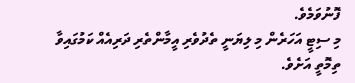ފޮނުވަމެވެ.
މި ސިޓީ އަހަރެން މި ލިޔަނީ ތެދުވެރި އީމާންތެރި ދަރިއެއް ކަމުގައިވާ ތިމޮތީ އަށެވެ.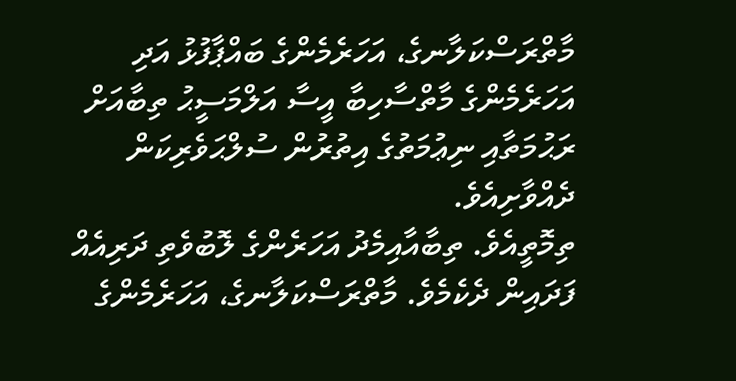މާތްރަސްކަލާނގެ، އަހަރެމެންގެ ބައްޕާފުޅު އަދި އަހަރެމެންގެ މާތްސާހިބާ އީސާ އަލްމަސީޙު ތިބާއަށް ރަޙުމަތާއި ނިޢުމަތުގެ އިތުރުން ސުލްޙަވެރިކަން ދެއްވާށިއެވެ.
ތިމޮތީއެވެ. ތިބާއާއިމެދު އަހަރެންގެ ލޮބުވެތި ދަރިއެއް ފަދައިން ދެކެމެވެ. މާތްރަސްކަލާނގެ، އަހަރެމެންގެ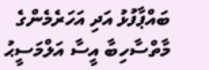ބައްޕާފުޅު އަދި އަހަރެމެންގެ މާތްސާހިބާ އީސާ އަލްމަސީޙު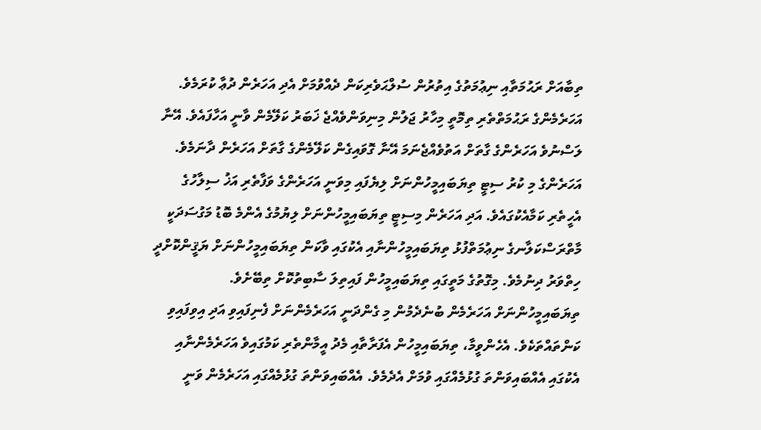ތިބާއަށް ރަޙުމަތާއި ނިޢުމަތުގެ އިތުރުން ސުލްޙަވެރިކަން ދެއްވުމަށް އެދި އަހަރެން ދުޢާ ކުރަމެވެ.
އަހަރެމެންގެ ރަޙުމަތްތެރި ތިމޮތީ މިހާރު ޖަލުން މިނިވަންވެއްޖެ ޚަބަރު ކަލޭމެން ވާނީ އަހާފައެވެ. އޭނާ ލަސްނުވެ އަހަރެންގެ ގާތަށް އަތުވެއްޖެނަމަ އޭނާ ގޮވައިގެން ކަލޭމެންގެ ގާތަށް އަހަރެން ދާނަމެވެ.
އަހަރެންގެ މި ކުރު ސިޓީ ތިޔަބައިމީހުންނަށް ލިޔެފައި މިވަނީ އަހަރެންގެ ވަފާތެރި އަޚު ސިލާހުގެ އެހީތެރި ކަމާއެކުގައެވެ. އަދި އަހަރެން މިސިޓީ ތިޔަބައިމީހުންނަށް ލިޔުމުގެ އެންމެ ބޮޑު މަގުސަދަކީ މާތްރަސްކަލާނގެ ނިޢުމަތްފުޅު ތިޔަބައިމީހުންނާއި އެކުގައި ވާކަން ތިޔަބައިމީހުންނަށް ޔަޤީންކޮށްދީ ހިތްވަރު ދިނުމެވެ. މިގޮތުގެ މަތީގައި ތިޔަބައިމީހުން ފައިތިލަ ސާބިތުކޮށް ތިބޭށެވެ.
ތިޔަބައިމީހުންނަށް އަހަރެމެން ބުނެދެމުން މި ގެންދަނީ އަހަރެމެންނަށް ފެނިފައިވި އަދި އިވިފައިވި ކަންތައްތަކެވެ. އެހެންވީމާ، ތިޔަބައިމީހުން އެފަރާތާއި މެދު އީމާންތެރި ކަމުގައިވެ އަހަރެމެންނާއި އެކުގައި އެއްބައިވަންތަ ގުޅުމެއްގައި ވުމަށް އެދެމެވެ. އެއްބައިވަންތަ ގުޅުމެއްގައި އަހަރެމެން ވަނީ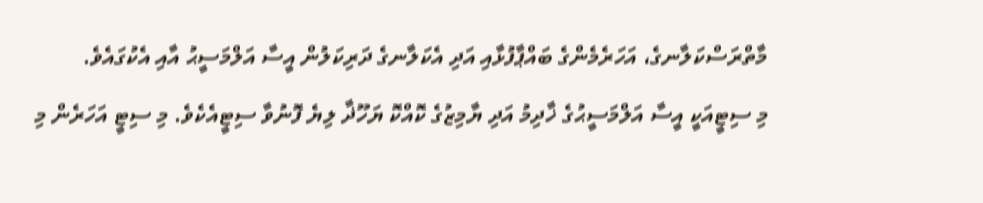މާތްރަސްކަލާނގެ، އަހަރެމެންގެ ބައްޕާފުޅާއި އަދި އެކަލާނގެ ދަރިކަލުން އީސާ އަލްމަސީޙު އާއި އެކުގައެވެ.
މި ސިޓީއަކީ އީސާ އަލްމަސީޙުގެ ޚާދިމު އަދި ޔާމިޒުގެ ކޮއްކޮ ޔަހޫޛާ ލިޔެ ފޮނުވާ ސިޓީއެކެވެ. މި ސިޓީ އަހަރެން މި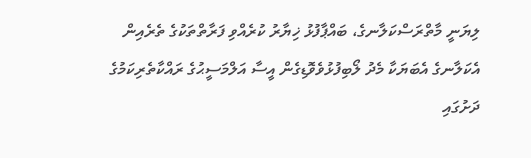ލިޔަނީ މާތްރަސްކަލާނގެ، ބައްޕާފުޅު ޚިޔާރު ކުރެއްވި ފަރާތްތަކުގެ ތެރެއިން އެކަލާނގެ އެބަޔަކާ މެދު ލޯބިފުޅުވެވޮޑިގެން އީސާ އަލްމަސީޙުގެ ރައްކާތެރިކަމުގެ ދަށުގައި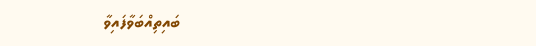ބައިތިއްބަވާފައިވާ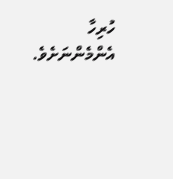ހުރިހާ އެންމެންނަށެވެ.